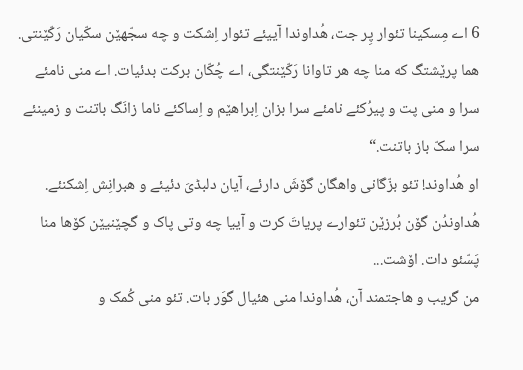6 اے مِسکینا تئوار پِر جت، هُداوندا آییئے تئوار اِشکت و چه سجّهێن سکّیان رَکّێنتی.
هما پرێشتگ که منا چه هر تاوانا رَکّێنتگی، اے چُکّان برکت بدئیات. اے منی نامئے سرا و منی پت و پیرُکئے نامئے سرا بزان اِبراهێم و اِساکئے ناما زانَگ باتنت و زمینئے سرا سکّ باز باتنت.“
او هُداوند! تئو بزّگانی واهگان گۆشَ دارئے، آیان دلبڈیَ دئیئے و هبرانِش اِشکنئے.
هُداوندُن گۆن بُرزێن تئوارے پریاتَ کرت و آییا چه وتی پاک و گچێنیێن کۆها منا پَسّئو دات. اۆشت...
من گریب و هاجتمند آن، هُداوندا منی هئیال گوَر بات. تئو منی کُمک و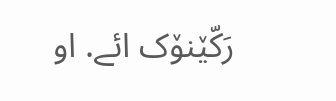رَکّێنۆک ائے. او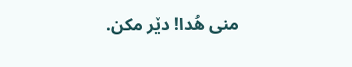منی هُدا! دێر مکن.